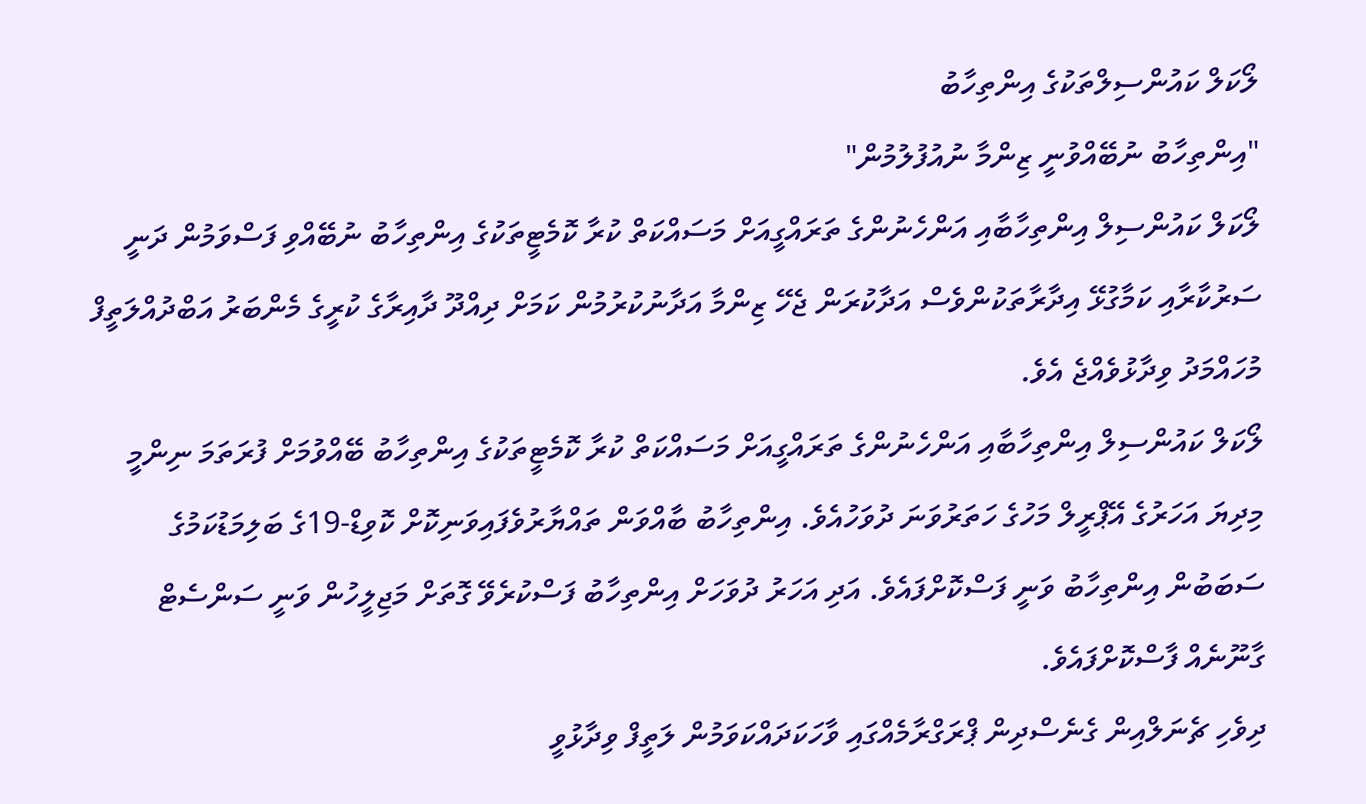ލޯކަލް ކައުންސިލްތަކުގެ އިންތިހާބު
"އިންތިހާބު ނުބޭއްވުނީ ޒިންމާ ނުއުފުލުމުން"
ލޯކަލް ކައުންސިލް އިންތިހާބާއި އަންހެނުންގެ ތަރައްގީއަށް މަސައްކަތް ކުރާ ކޮމެޓީތަކުގެ އިންތިހާބު ނުބޭއްވި ފަސްވަމުން ދަނީ ސަރުކާރާއި ކަމާގުޅޭ އިދާރާތަކުންވެސް އަދާކުރަން ޖެހޭ ޒިންމާ އަދާނުކުރުމުން ކަމަށް ދިއްދޫ ދާއިރާގެ ކުރީގެ މެންބަރު އަބްދުއްލަތީފް މުހައްމަދު ވިދާޅުވެއްޖެ އެވެ.
ލޯކަލް ކައުންސިލް އިންތިހާބާއި އަންހެނުންގެ ތަރައްގީއަށް މަސައްކަތް ކުރާ ކޮމެޓީތަކުގެ އިންތިހާބު ބޭއްވުމަށް ފުރަތަމަ ނިންމީ މިދިޔަ އަހަރުގެ އޭޕްރީލް މަހުގެ ހަތަރުވަނަ ދުވަހުއެވެ. އިންތިހާބު ބާއްވަން ތައްޔާރުވެފައިވަނިކޮށް ކޮވިޑް-19ގެ ބަލިމަޑުކަމުގެ ސަބަބުން އިންތިހާބު ވަނީ ފަސްކޮށްފައެވެ. އަދި އަހަރު ދުވަހަށް އިންތިހާބު ފަސްކުރެވޭ ގޮތަށް މަޖިލީހުން ވަނީ ސަންސެޓް ގާނޫނެއް ފާސްކޮށްފައެވެ.
ދިވެހި ޗެނަލްއިން ގެނެސްދިން ޕްރަގްރާމެއްގައި ވާހަކަދައްކަވަމުން ލަތީފް ވިދާޅުވީ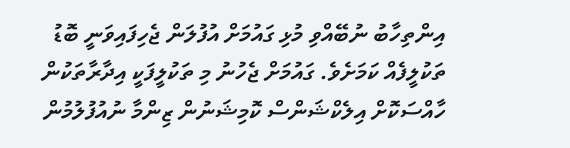އިންތިހާބު ނުބޭއްވި މުޅި ގައުމަށް އުފުލަން ޖެހިފައިވަނީ ބޮޑު ތަކުލީފެއް ކަމަށެވެ. ގައުމަށް ޖެހުނު މި ތަކުލީފަކީ އިދާރާތަކުން ހާއްސަކޮށް އިލެކްޝަންސް ކޮމިޝަނުން ޒިންމާ ނުއުފުލުމުން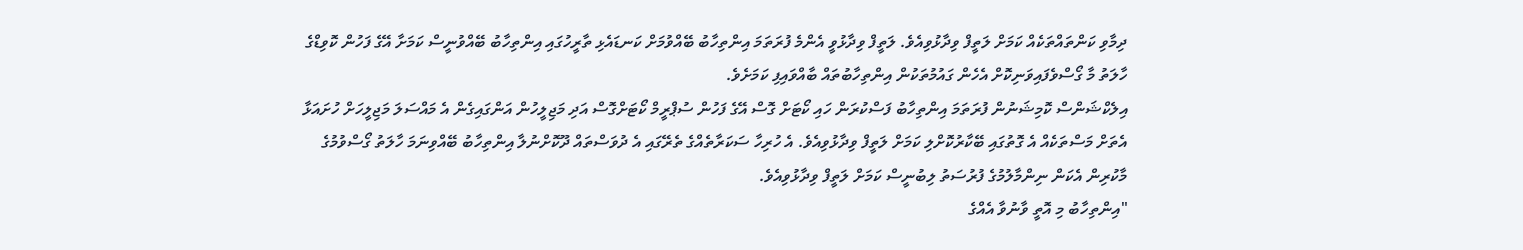ދިމާވި ކަންތައްތަކެއް ކަމަށް ލަތީފް ވިދާޅުވިއެވެ. ލަތީފް ވިދާޅުވީ އެންމެ ފުރަތަމަ އިންތިހާބު ބޭއްވުމަށް ކަނޑައެޅި ތާރީހުގައި އިންތިހާބު ބޭއްވުނީސް ކަމަށާ އޭގެ ފަހުން ކޮވިޑްގެ ހާލަތު މާ ގޯސްވެފައިވަނިކޮށް އެހެން ގައުމުތަކުން އިންތިހާބުތައް ބާއްވައިފި ކަމަށެވެ.
އިލެކްޝަންސް ކޮމިޝަނުން ފުރަތަމަ އިންތިހާބު ފަސްކުރަން ހައި ކޯޓަށް ގޮސް އޭގެ ފަހުން ސުޕްރީމް ކޯޓަށްގޮސް އަދި މަޖިލީހުން އަންގައިގެން އެ މައްސަލަ މަޖިލީހަށް ހުށައަޅާ އެތަށް މަސްތަކެއް އެ ގޮތުގައި ބޭކާރުކޮށްލި ކަމަށް ލަތީފް ވިދާޅުވިއެވެ. އެ ހުރިހާ ސަކަރާތެއްގެ ތެރޭގައި އެ ދުވަސްތައް ދޫކޮށްނުލާ އިންތިހާބު ބޭއްވިނަމަ ހާލަތު ގޯސްވުމުގެ މާކުރިން އެކަން ނިންމާލުމުގެ ފުރުސަތު ލިބުނީސް ކަމަށް ލަތީފް ވިދާޅުވިއެވެ.
"އިންތިހާބު މި އޮތީ ވާނުވާ އެއްގެ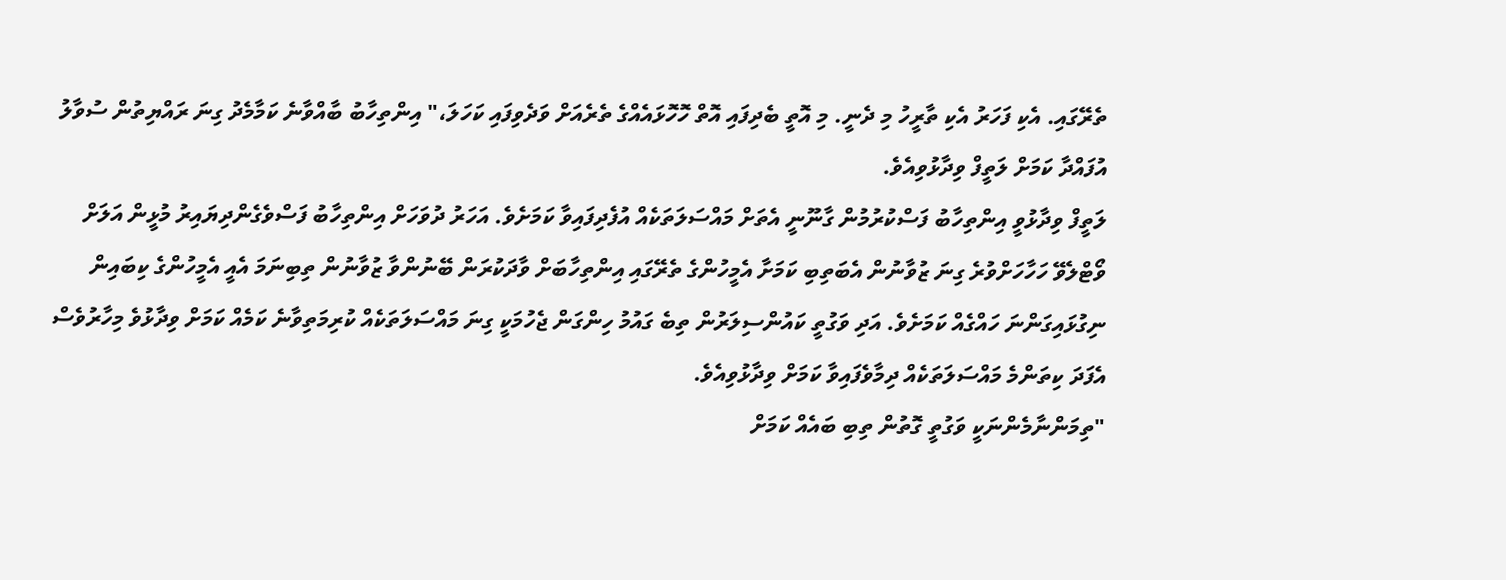ތެރޭގައި. އެކި ފަހަރު އެކި ތާރީހު މި ދެނީ. މި އޮތީ ބެދިފައި އޮތް ހޮހޮޅައެއްގެ ތެރެއަށް ވަދެވިފައި ކަހަލަ،" އިންތިހާބު ބާއްވާނެ ކަމާމެދު ގިނަ ރައްޔިތުން ސުވާލު އުފައްދާ ކަމަށް ލަތީފް ވިދާޅުވިއެވެ.
ލަތީފް ވިދާޅުވީ އިންތިހާބު ފަސްކުރުމުން ގާނޫނީ އެތަށް މައްސަލަތަކެއް އުފެދިފައިވާ ކަމަށެވެ. އަހަރު ދުވަހަށް އިންތިހާބު ފަސްވެގެންދިޔައިރު މުޅީން އަލަށް ވޯޓްލެވޭ ހަހާހަށްވުރެ ގިނަ ޒުވާނުން އެބަތިބި ކަމަށާ އެމީހުންގެ ތެރޭގައި އިންތިހާބަށް ވާދަކުރަން ބޭނުންވާ ޒުވާނުން ތިބިނަމަ އެއީ އެމީހުންގެ ކިބައިން ނިގުޅައިގަންނަ ހައްގެއް ކަމަށެވެ. އަދި ވަގުތީ ކައުންސިލަރުން ތިބެ ގައުމު ހިންގަން ޖެހުމަކީ ގިނަ މައްސަލަތަކެއް ކުރިމަތިވާނެ ކަމެއް ކަމަށް ވިދާޅުވެ މިހާރުވެސް އެފަދަ ކިތަންމެ މައްސަލަތަކެއް ދިމާވެފައިވާ ކަމަށް ވިދާޅުވިއެވެ.
"ތިމަންނާމެންނަކީ ވަގުތީ ގޮތުން ތިބި ބައެއް ކަމަށް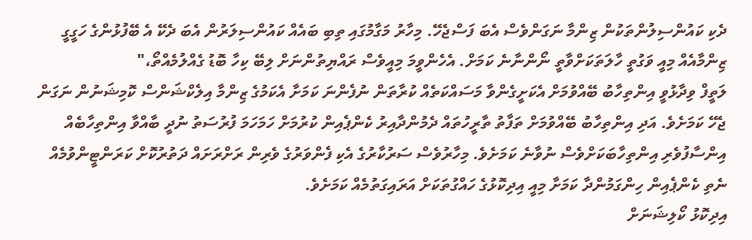ދެކި ކައުންސިލުންތަކުން ޒިންމާ ނަގަންވެސް އެބަ ފަސްޖެހޭ. މިހާރު މަގާމުގައި ތިބި ބައެއް ކައުންސިލަރުން އެބަ ދެކޭ އެ ބޭފުޅުންގެ ހަގީގީ ޒިންމާއެއް މިއީ ވަގުތީ ހާލަތަކަށްވާތީ ނޯންނާނެ ކަމަށް. އެހެންވީމަ މިއީވެސް ރައްޔިތުންނަށް ލިބޭ ކިހާ ބޮޑު ގެއްލުމެއްތޯ،"
ލަތީފް ވިދާޅުވީ އިންތިހާބު ބޭއްވުމަށް އެކަށީގެންވާ މަސައްކަތެއް ކުރާތަން ނުފެންނަ ކަމަށާ އެކަމުގެ ޒިންމާ އިލެކްޝަންސް ކޮމިޝަނުން ނަގަން ޖެހޭ ކަމަށެވެ. އަދި އިންތިހާބު ބޭއްވުމަށް ތަފާތު ތާރީހުތައް ދެމުންދާއިރު ކެންޕެއިން ކުރުމަށް ހަމަހަމަ ފުރުސަތު ނުދީ ބާއްވާ އިންތިހާބެއް އިންސާފުވެރި އިންތިހާބަކަށްވެސް ނުވާނެ ކަމަށެވެ. މިހާރުވެސް ސަރުކާރުގެ އެކި ފެންވަރުގެ ވެރިން ރަށްރަށައް ދަތުރުކޮށް ކަރަންޓީންވުމެއް ނެތި ކެންޕެއިން ހިންގަމުންދާ ކަމަށާ މިއީ އިދިކޮޅުގެ ހައްގުތަކަށް އަރައިގަތުމެއް ކަމަށެވެ.
އިދިކޮޅު ކޯލިޝަނަށް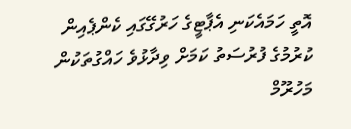އޮތީ ހަމައެކަނި އެޕާޓީގެ ހަރުގޭގައި ކެންޕެއިން ކުރުމުގެ ފުރުސަތު ކަމަށް ވިދާޅުވެ ހައްގުތަކުން މަހުރޫމް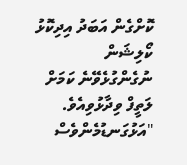ކޮށްގެން އަބަދު އިދިކޮޅު ކޯލިޝަން ނުގެންގުޅެވޭނެ ކަމަށް ލަތީފް ވިދާޅުވިއެވެ.
"އަޅުގަނޑުމެންވެސް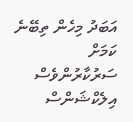އަބަދު މިހެން ތިބޭނެ ކަމަށް ސަރުކާރުންވެސް އިލެކްޝަންސް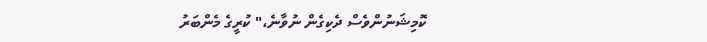ކޮމިޝަނުންވެސް ދެކިގެން ނުވާނެ،" ކުރީގެ މެންބަރު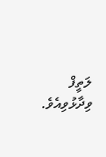ލަތީފް ވިދާޅުވިއެވެ.